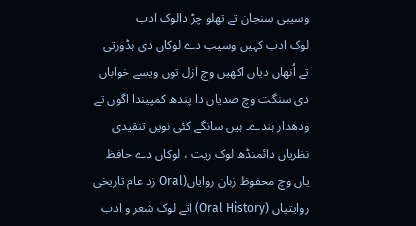وسیبی سنجان تے تھلو چڑ دالوک ادب
لوک ادب کہیں وسیب دے لوکاں دی ہڈورتی تے اُنھاں دیاں اکھیں وچ ازل توں ویسے خواباں دی سنگت وچ صدیاں دا پندھ کمپیندا اگوں تے ودھدار ہندے۔ ہیں سانگے کئی نویں تنقیدی نظریاں دائمنڈھ لوک ریت ، لوکاں دے حافظ یاں وچ محفوظ زبان روایاں(Oral زد عام تاریخی روایتیاں (Oral History) اتے لوک شعر و ادب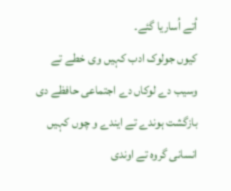اُتے اُساریا گئے۔
کیوں جولوک ادب کہیں وی خطے تے وسیب دے لوکاں دے اجتماعی حافظے دی بازگشت ہوندے تے ایندے و چوں کہیں انسانی گروہ تے اوندی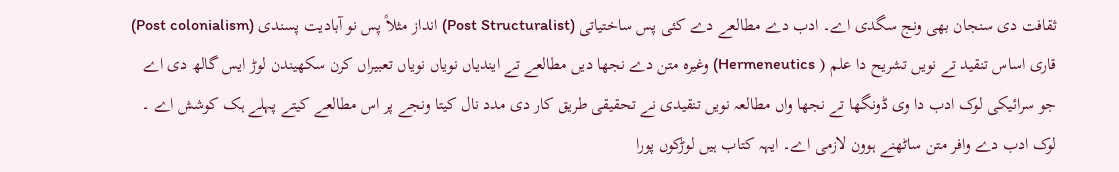ثقافت دی سنجان بھی ونج سگدی اے۔ ادب دے مطالعے دے کئی پس ساختیاتی (Post Structuralist) انداز مثلاً پس نو آبادیت پسندی (Post colonialism) قاری اساس تنقید تے نویں تشریح دا علم ( Hermeneutics) وغیرہ متن دے نجھا دیں مطالعے تے ایندیاں نویاں نویاں تعبیراں کرن سکھیندن لوڑ ایس گالھ دی اے جو سرائیکی لوک ادب دا وی ڈونگھا تے نجھا واں مطالعہ نویں تنقیدی نے تحقیقی طریق کار دی مدد نال کیتا ونجے پر اس مطالعے کیتے پہلے ہک کوشش اے ۔ لوک ادب دے وافر متن ساٹھنے ہوون لازمی اے۔ ایہہ کتاب ہیں لوڑکوں پورا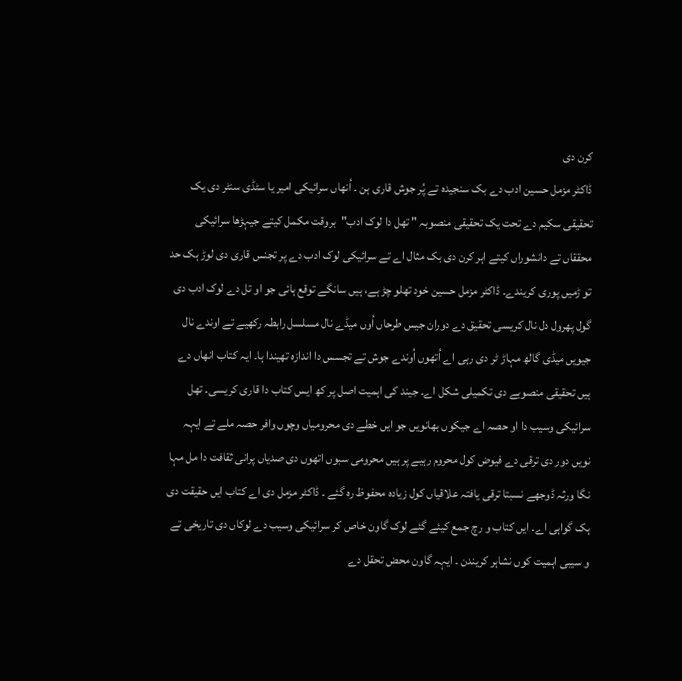کرن دی
ڈاکٹر مزمل حسین ادب دے بک سنجیدہ تے پُر جوش قاری ہن ۔ اُنھاں سرائیکی امیر یا سٹڈی سنٹر دی یک تحقیقی سکیم دے تحت یک تحقیقی منصوبہ " تھل دا لوک ادب"بروقت مکمل کیتے جیہڑھا سرائیکی محققاں تے دانشوراں کیتے اہر کرن دی بک مثال اے تے سرائیکی لوک ادب دے پر تجنس قاری دی لوڑ ہک حد تو ڑمیں پوری کریندے۔ ڈاکٹر مزمل حسین خود تھلو چڑ ہے، ہیں سانگے توقع ہائی جو او تل دے لوک ادب دی گول پھرول دل نال کریسی تحقیق دے دوران جیس طرحاں اُوں میڈے نال مسلسل رابطہ رکھیے تے اوندے نال جیویں میڈی گالھ مہاڑ ٹر دی رہی اے اُتھوں اُوندے جوش تے تجسس دا اندازہ تھیندا ہا۔ ایہ کتاب انھاں دے ہیں تحقیقی منصوبے دی تکمیلی شکل اے۔ جیند کی اہمیت اصل پر کھ ایس کتاب دا قاری کریسی۔ تھل سرائیکی وسیب دا او حصہ اے جیکوں بھانویں جو ایں خطے دی محرومیاں وچوں وافر حصہ ملے تے ایہہ نویں دور دی ترقی دے فیوض کول محروم رہیے پر ہیں محرومی سبوں اتھوں دی صدیاں پرانی ثقافت دا مل مہا نگا ورثہ ڈوجھے نسبتا ترقی یافتہ علاقیاں کول زیادہ محفوظ رہ گئے ۔ ڈاکٹر مزمل دی اے کتاب ایں حقیقت دی ہک گواہی اے۔ ایں کتاب و رچ جمع کیئے گئے لوک گاون خاص کر سرائیکی وسیب دے لوکاں دی تاریخی تے و سیبی اہمیت کوں نشاہر کریندن ۔ ایہہ گاون محض تحقل دے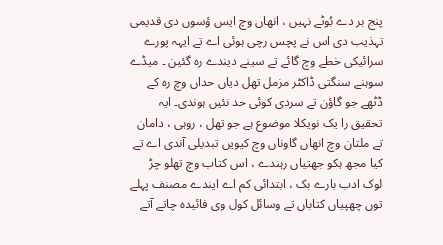پنج بر دے بُوٹے نہیں ، انھاں وچ ایس ؤسوں دی قدیمی تہذیب دی اس نے پچس رچی ہوئی اے تے ایہہ پورے سرائیکی خطے وچ گائے تے سینے دیندے رہ گئین ۔ میڈے سوہنے سنگتی ڈاکٹر مزمل تھل دیاں حداں وچ رہ کے ڈٹھے جو گاؤن تے سردی کوئی حد نئیں ہوندی۔ ایہ تحقیق را یک نویکلا موضوع ہے جو تھل ، روہی ، دامان تے ملتان وچ انھاں گاوناں وچ کیویں تبدیلی آندی اے تے کیا مجھ ہکو جھتیاں رہندے ، اس کتاب وچ تھلو چڑ لوک ادب بارے بک ، ابتدائی کم اے ایندے مصنف پہلے توں چھپیاں کتاباں تے وسائل کول وی فائیدہ چاتے آتے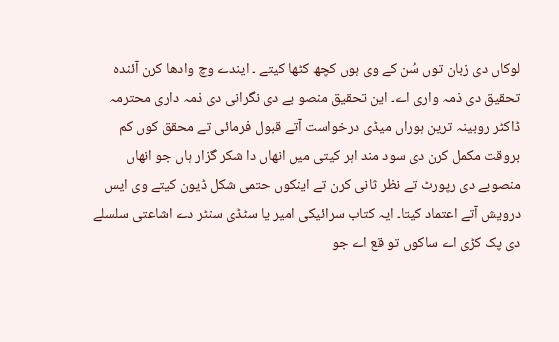لوکاں دی زبان توں سُن کے وی ہوں کچھ کٹھا کیتے ۔ ایندے وچ وادھا کرن آئندہ تحقیق دی ذمہ واری اے۔ این تحقیق منصو بے دی نگرانی دی ذمہ داری محترمہ ڈاکٹر روبینہ ترین ہوراں میڈی درخواست آتے قبول فرمائی تے محقق کوں کم بروقت مکمل کرن دی سود مند اہر کیتی میں انھاں دا شکر گزار ہاں جو انھاں منصوبے دی رپورٹ تے نظر ثانی کرن تے اینکوں حتمی شکل ڈیون کیتے وی ایس درویش آتے اعتماد کیتا۔ ایہ کتاب سرائیکی امیر یا سٹڈی سنٹر دے اشاعتی سلسلے دی پک کڑی اے ساکوں تو قع اے جو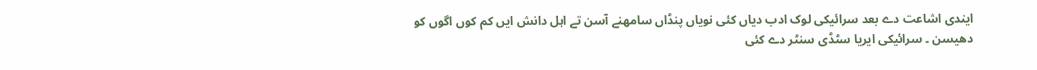ایندی اشاعت دے بعد سرائیکی لوک ادب دیاں کئی نویاں پنڈاں سامھنے آسن تے اہل دانش ایں کم کوں اگوں کو دھیسن ۔ سرائیکی ایریا سٹڈی سنٹر دے کئی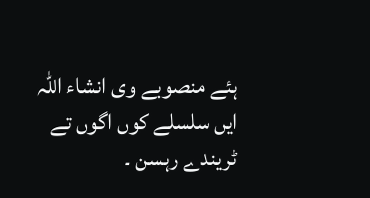ہئے منصوبے وی انشاء اللہ ایں سلسلے کوں اگوں تے ٹریندے رہسن ۔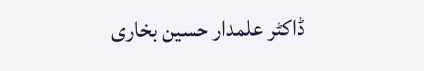ڈاکٹر علمدار حسین بخاری